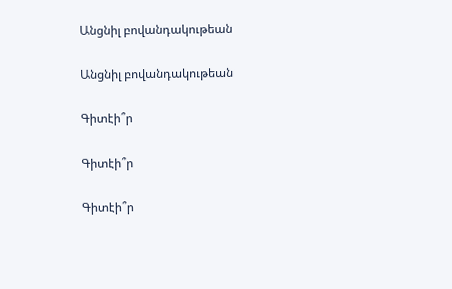Անցնիլ բովանդակութեան

Անցնիլ բովանդակութեան

Գիտէի՞ր

Գիտէի՞ր

Գիտէի՞ր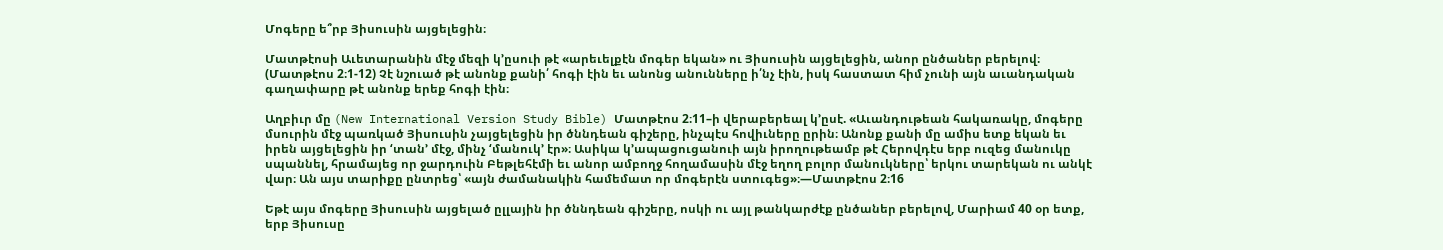Մոգերը ե՞րբ Յիսուսին այցելեցին։

Մատթէոսի Աւետարանին մէջ մեզի կ’ըսուի թէ «արեւելքէն մոգեր եկան» ու Յիսուսին այցելեցին, անոր ընծաներ բերելով։ (Մատթէոս 2։1-12) Չէ նշուած թէ անոնք քանի՛ հոգի էին եւ անոնց անունները ի՛նչ էին, իսկ հաստատ հիմ չունի այն աւանդական գաղափարը թէ անոնք երեք հոգի էին։

Աղբիւր մը (New International Version Study Bible) Մատթէոս 2։11–ի վերաբերեալ կ’ըսէ. «Աւանդութեան հակառակը, մոգերը մսուրին մէջ պառկած Յիսուսին չայցելեցին իր ծննդեան գիշերը, ինչպէս հովիւները ըրին։ Անոնք քանի մը ամիս ետք եկան եւ իրեն այցելեցին իր ‘տան’ մէջ, մինչ ‘մանուկ’ էր»։ Ասիկա կ’ապացուցանուի այն իրողութեամբ թէ Հերովդէս երբ ուզեց մանուկը սպաննել, հրամայեց որ ջարդուին Բեթլեհէմի եւ անոր ամբողջ հողամասին մէջ եղող բոլոր մանուկները՝ երկու տարեկան ու անկէ վար։ Ան այս տարիքը ընտրեց՝ «այն ժամանակին համեմատ որ մոգերէն ստուգեց»։—Մատթէոս 2։16

Եթէ այս մոգերը Յիսուսին այցելած ըլլային իր ծննդեան գիշերը, ոսկի ու այլ թանկարժէք ընծաներ բերելով, Մարիամ 40 օր ետք, երբ Յիսուսը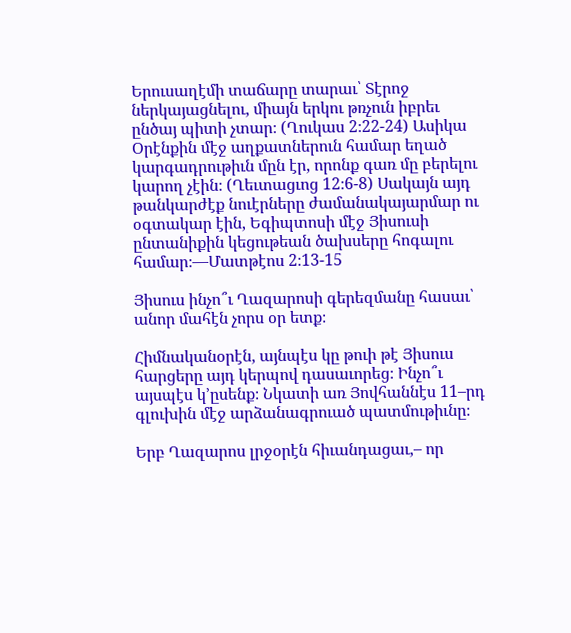Երուսաղէմի տաճարը տարաւ՝ Տէրոջ ներկայացնելու, միայն երկու թռչուն իբրեւ ընծայ պիտի չտար։ (Ղուկաս 2։22-24) Ասիկա Օրէնքին մէջ աղքատներուն համար եղած կարգադրութիւն մըն էր, որոնք գառ մը բերելու կարող չէին։ (Ղեւտացւոց 12։6-8) Սակայն այդ թանկարժէք նուէրները ժամանակայարմար ու օգտակար էին, Եգիպտոսի մէջ Յիսուսի ընտանիքին կեցութեան ծախսերը հոգալու համար։—Մատթէոս 2։13-15

Յիսուս ինչո՞ւ Ղազարոսի գերեզմանը հասաւ՝ անոր մահէն չորս օր ետք։

Հիմնականօրէն, այնպէս կը թուի թէ Յիսուս հարցերը այդ կերպով դասաւորեց։ Ինչո՞ւ այսպէս կ’ըսենք։ Նկատի առ Յովհաննէս 11–րդ գլուխին մէջ արձանագրուած պատմութիւնը։

Երբ Ղազարոս լրջօրէն հիւանդացաւ,– որ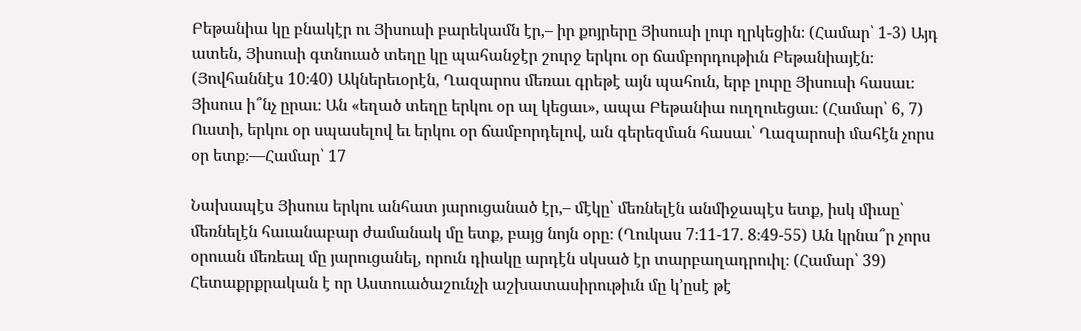Բեթանիա կը բնակէր ու Յիսուսի բարեկամն էր,– իր քոյրերը Յիսուսի լուր ղրկեցին։ (Համար՝ 1-3) Այդ ատեն, Յիսուսի գտնուած տեղը կը պահանջէր շուրջ երկու օր ճամբորդութիւն Բեթանիայէն։ (Յովհաննէս 10։40) Ակներեւօրէն, Ղազարոս մեռաւ գրեթէ այն պահուն, երբ լուրը Յիսուսի հասաւ։ Յիսուս ի՞նչ ըրաւ։ Ան «եղած տեղը երկու օր ալ կեցաւ», ապա Բեթանիա ուղղուեցաւ։ (Համար՝ 6, 7) Ուստի, երկու օր սպասելով եւ երկու օր ճամբորդելով, ան գերեզման հասաւ՝ Ղազարոսի մահէն չորս օր ետք։—Համար՝ 17

Նախապէս Յիսուս երկու անհատ յարուցանած էր,– մէկը՝ մեռնելէն անմիջապէս ետք, իսկ միւսը՝ մեռնելէն հաւանաբար ժամանակ մը ետք, բայց նոյն օրը։ (Ղուկաս 7։11-17. 8։49-55) Ան կրնա՞ր չորս օրուան մեռեալ մը յարուցանել, որուն դիակը արդէն սկսած էր տարբաղադրուիլ։ (Համար՝ 39) Հետաքրքրական է որ Աստուածաշունչի աշխատասիրութիւն մը կ’ըսէ թէ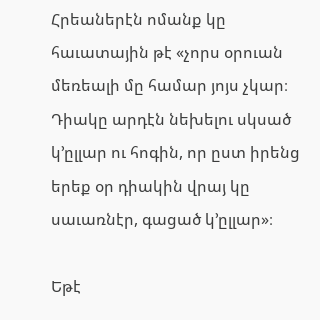Հրեաներէն ոմանք կը հաւատային թէ «չորս օրուան մեռեալի մը համար յոյս չկար։ Դիակը արդէն նեխելու սկսած կ’ըլլար ու հոգին, որ ըստ իրենց երեք օր դիակին վրայ կը սաւառնէր, գացած կ’ըլլար»։

Եթէ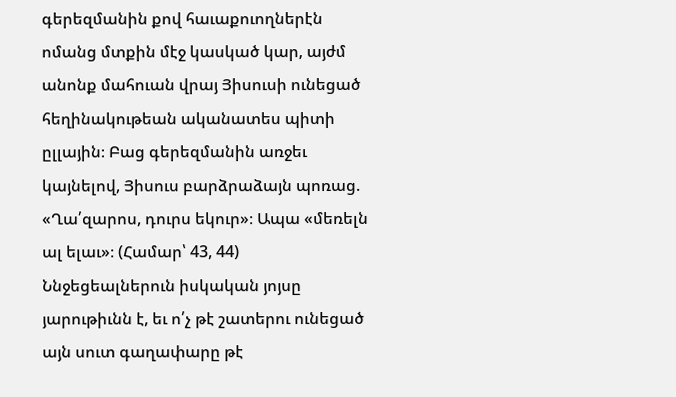գերեզմանին քով հաւաքուողներէն ոմանց մտքին մէջ կասկած կար, այժմ անոնք մահուան վրայ Յիսուսի ունեցած հեղինակութեան ականատես պիտի ըլլային։ Բաց գերեզմանին առջեւ կայնելով, Յիսուս բարձրաձայն պոռաց. «Ղա՛զարոս, դուրս եկուր»։ Ապա «մեռելն ալ ելաւ»։ (Համար՝ 43, 44) Ննջեցեալներուն իսկական յոյսը յարութիւնն է, եւ ո՛չ թէ շատերու ունեցած այն սուտ գաղափարը թէ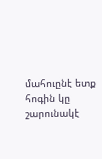մահուընէ ետք հոգին կը շարունակէ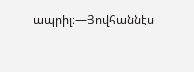ապրիլ։—Յովհաննէս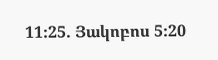11։25. Յակոբոս 5։20